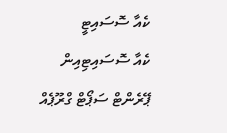ކެއާ ސޮސައިޓީ
ކެއާ ސޮސައިޓިއިން ޕޭރެންޓް ސަޕޯޓް ގްރޫޕެއް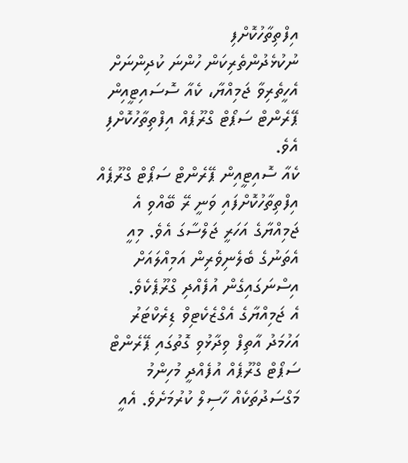އިފްތިތާހުކޮށްފި
ނުކުޅެދުންތެރިކަން ހުންނަ ކުދިންނަށް އެހީތެރިވާ ޖަމިއްޔާ، ކެއާ ސޮސައިޓީއިން ޕޭރެންޓް ސަޕޯޓް ގްރޫޕެއް އިފްތިތާހުކޮށްފި އެވެ.
ކެއާ ސޮއިޓީއިން ޕޭރެންޓް ސަޕޯޓް ގްރޫޕެއް އިފްތިތާހުކޮށްފައި ވަނީ ރޭ ބޭއްވި އެ ޖަމިއްޔާގެ އަހަރީ ޖަލްސާގަ އެވެ. މިއީ އެތަނުގެ ބެލެނިވެރިން އަމިއްލައަށް އިސްނަގައިގެން އުފެއްދި ގްރޫޕެކެވެ.
އެ ޖަމިއްޔާގެ އެގްޒެކެޓިވް ޑިރެކްޓަރު އަހުމަދު އާތިފް ވިދާޅުވި ގޮތުގައި ޕޭރެންޓް ސަޕޯޓް ގްރޫޕެއް އުފެއްދީ މުހިންމު މަގްސަދުތަކެއް ހާސިލް ކުރުމަށެވެ. އެއީ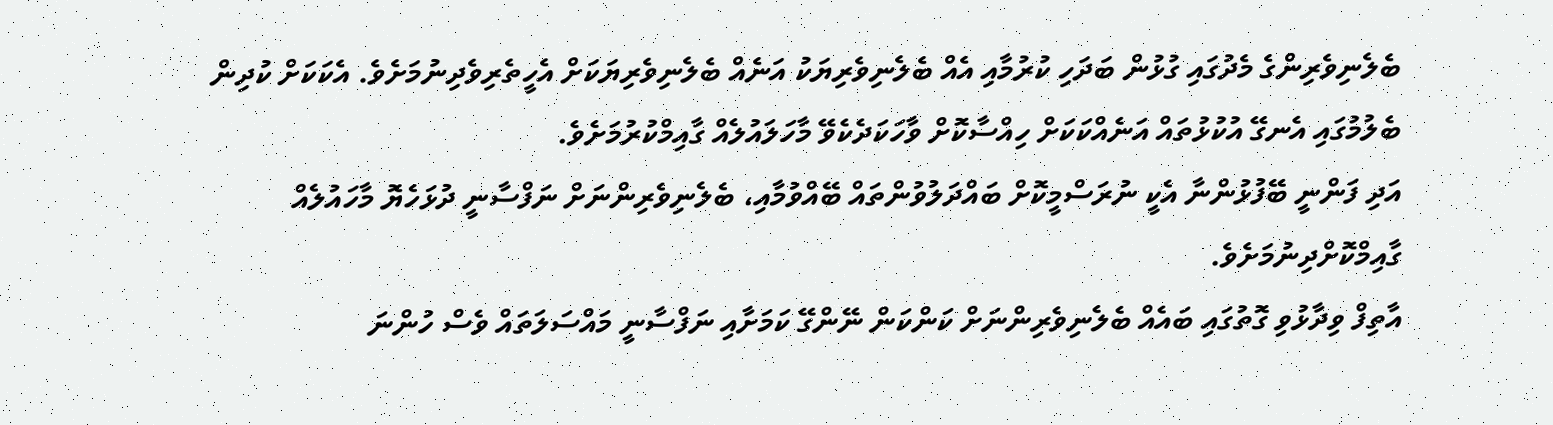ބެލެނިވެރިންގެ މެދުގައި ގުޅުން ބަދަހި ކުރުމާއި އެއް ބެލެނިވެރިޔަކު އަނެއް ބެލެނިވެރިޔަކަށް އެހީތެރިވެދިނުމަށެވެ. އެކަކަށް ކުދިން ބެލުމުގައި އެނގޭ އުކުޅުތައް އަނެއްކަކަށް ހިއްސާކޮށް ވާހަކަދެކެވޭ މާހަލައުލެއް ގާއިމްކުރުމަށެވެ.
އަދި ފަންނީ ބޭފުޅުންނާ އެކީ ނުރަސްމީކޮށް ބައްދަލުވުންތައް ބޭއްވުމާއި، ބެލެނިވެރިންނަށް ނަފްސާނީ ދުޅަހެޔޮ މާހައުލެއް ގާއިމްކޮށްދިނުމަށެވެ.
އާތިފް ވިދާޅުވި ގޮތުގައި ބައެއް ބެލެނިވެރިންނަށް ކަންކަން ނޭންގޭ ކަމަށާއި ނަފްސާނީ މައްސަލަތައް ވެސް ހުންނަ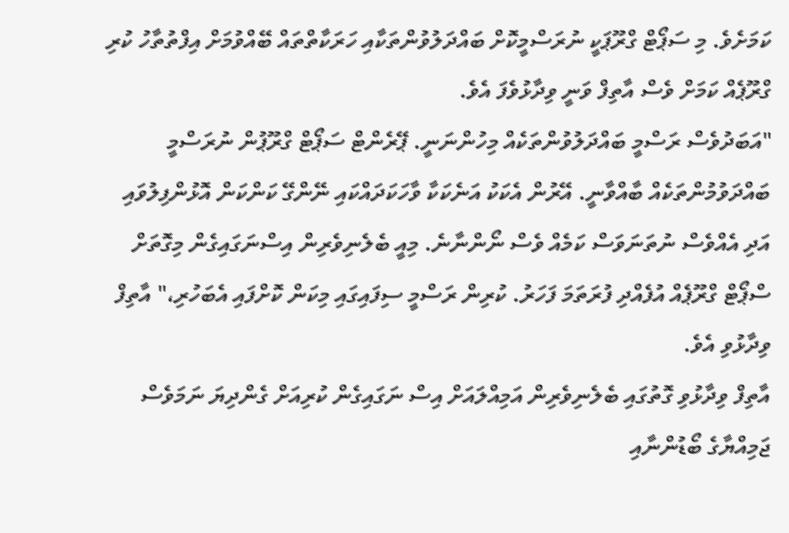ކަމަށެވެ. މި ސަޕޯޓް ގްރޫޕަކީ ނުރަސްމީކޮށް ބައްދަލުވުންތަކާއި ހަރަކާތްތައް ބޭއްވުމަށް އިފްތުތާހު ކުރި ގްރޫޕެއް ކަމަށް ވެސް އާތިފް ވަނީ ވިދާޅުވެފަ އެވެ.
"އަބަދުވެސް ރަސްމީ ބައްދަލުވުންތަކެއް މިހުންނަނީ. ޕޭރެންޓް ސަޕޯޓް ގްރޫޕުން ނުރަސްމީ ބައްދަވުމުންތަކެއް ބާއްވާނީ. އޭރުން އެކަކު އަނެކަކާ ވާހަކަދައްކައި ނޭންގޭ ކަންކަން އޮޅުންފިލުވައި އަދި އެއްވެސް ނުތަނަވަސް ކަމެއް ވެސް ނޯންނާނެ. މިއީ ބެލެނިވެރިން އިސްނަގައިގެން މިގޮތަށް ސްޕޯޓް ގްރޫޕެއް އުފެއްދި ފުރަތަމަ ފަހަރު. ކުރިން ރަސްމީ ސިފައިގައި މިކަން ކޮށްފައި އެބަހުރި،" އާތިފް ވިދާޅުވި އެވެ.
އާތިފް ވިދާޅުވި ގޮތުގައި ބެލެނިވެރިން އަމިއްލައަށް އިސް ނަގައިގެން ކުރިއަށް ގެންދިޔަ ނަމަވެސް ޖަމިއްޔާގެ ބޯޑުންނާއި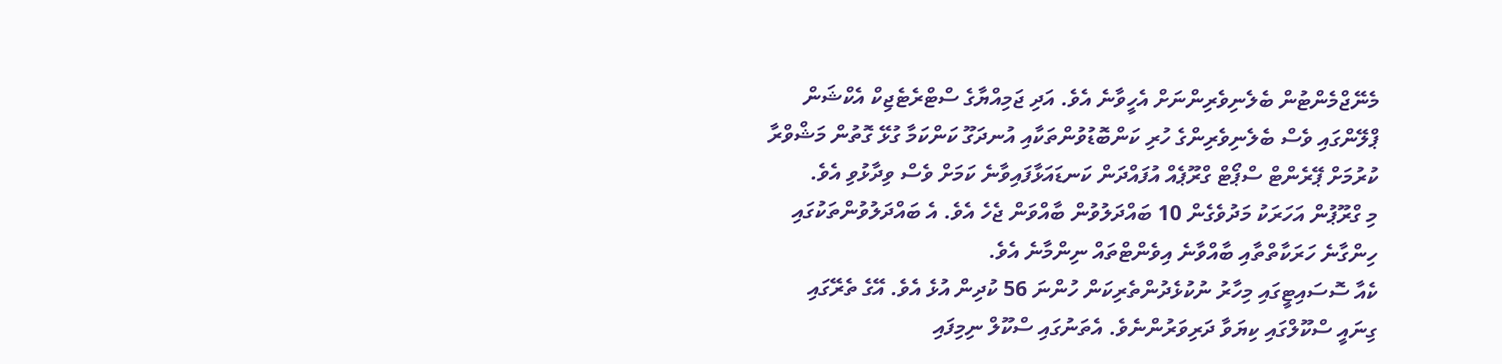މެނޭޖްމެންޓުން ބެލެނިވެރިންނަށް އެހީވާނެ އެވެ. އަދި ޖަމިއްޔާގެ ސްޓްރެޓެޖިކް އެކްޝަން ޕްލޭންގައި ވެސް ބެލެނިވެރިންގެ ހުރި ކަންބޮޑުވުންތަކާއި އުނދަގޫ ކަންކަމާ ގުޅޭ ގޮތުން މަޝްވްރާ ކުރުމަށް ޕޭރެންޓް ސްޕޯޓް ގްރޫޕެއް އުފައްދަން ކަނޑައަޅާފައިވާނެ ކަމަށް ވެސް ވިދާޅުވި އެވެ.
މި ގްރޫޕުން އަހަރަކު މަދުވެގެން 10 ބައްދަލުވުން ބާއްވަން ޖެހެ އެވެ. އެ ބައްދަލުވުންތަކުގައި ހިންގާނެ ހަރަކާތްތާއި ބާއްވާނެ އިވެންޓްތައް ނިންމާނެ އެވެ.
ކެއާ ސޮސައިޓީގައި މިހާރު ނުކުޅެދުންތެރިކަން ހުންނަ 56 ކުދިން އުޅެ އެވެ. އޭގެ ތެރޭގައި ގިނައީ ސްކޫލްގައި ކިޔަވާ ދަރިވަރުންނެވެ. އެތަނުގައި ސްކޫލް ނިމިފައި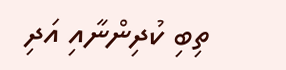ތިބި ކުދިންނާއި އަދި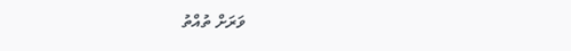ވަރަށް ތުއްތު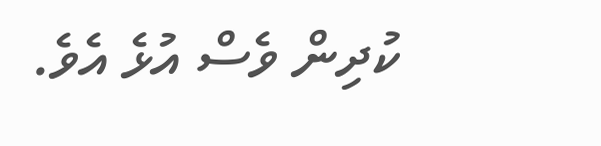ކުދިން ވެސް އުޅެ އެވެ.